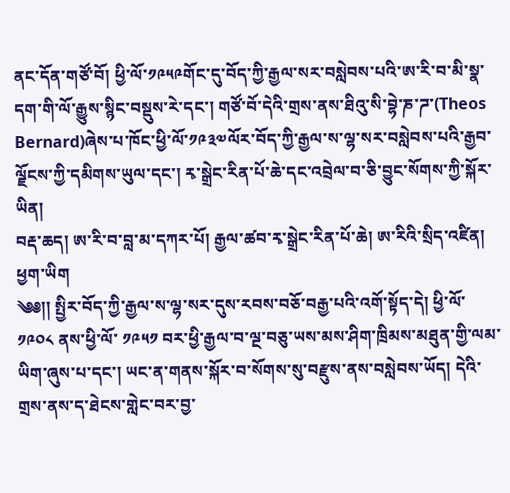ནང་དོན་གཙོ་བོ། ཕྱི་ལོ་༡༩༥༩གོང་དུ་བོད་ཀྱི་རྒྱལ་སར་བསླེབས་པའི་ཨ་རི་བ་མི་སྣ་དག་གི་ལོ་རྒྱུས་སྙིང་བསྡུས་རེ་དང་། གཙོ་བོ་དེའི་གྲས་ནས་ཐིའུ་སི་བྷེ་ཎ་ཌ་(Theos Bernard)ཞེས་པ་ཁོང་ཕྱི་ལོ་༡༩༣༧ལོར་བོད་ཀྱི་རྒྱལ་ས་ལྷ་སར་བསླེབས་པའི་རྒྱབ་ལྗོངས་ཀྱི་དམིགས་ཡུལ་དང་། རྭ་སྒྲེང་རིན་པོ་ཆེ་དང་འབྲེལ་བ་ཅི་བྱུང་སོགས་ཀྱི་སྐོར་ཡིན།
བརྡ་ཆད། ཨ་རི་བ་བླ་མ་དཀར་པོ། རྒྱལ་ཚབ་རྭ་སྒྲེང་རིན་པོ་ཆེ། ཨ་རིའི་སྲིད་འཛིན། ཕྱག་ཡིག
༄༅།། སྤྱིར་བོད་ཀྱི་རྒྱལ་ས་ལྷ་སར་དུས་རབས་བཅོ་བརྒྱ་པའི་འགོ་སྟོད་དེ། ཕྱི་ལོ་ ༡༩༠༨ ནས་ཕྱི་ལོ་ ༡༩༥༡ བར་ཕྱི་རྒྱལ་བ་ལྔ་བཅུ་ཡས་མས་ཤིག་ཁྲིམས་མཐུན་གྱི་ལམ་ཡིག་ཞུས་པ་དང་། ཡང་ན་གནས་སྐོར་བ་སོགས་སུ་བརྫུས་ནས་བསླེབས་ཡོད། དེའི་གྲས་ནས་ད་ཐེངས་གླེང་བར་བྱ་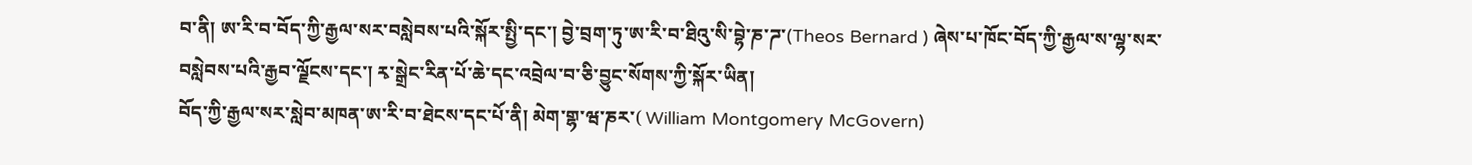བ་ནི། ཨ་རི་བ་བོད་ཀྱི་རྒྱལ་སར་བསླེབས་པའི་སྐོར་སྤྱི་དང་། བྱེ་བྲག་ཏུ་ཨ་རི་བ་ཐིའུ་སི་བྷེ་ཎ་ཌ་(Theos Bernard ) ཞེས་པ་ཁོང་བོད་ཀྱི་རྒྱལ་ས་ལྷ་སར་བསླེབས་པའི་རྒྱབ་ལྗོངས་དང་། རྭ་སྒྲེང་རིན་པོ་ཆེ་དང་འབྲེལ་བ་ཅི་བྱུང་སོགས་ཀྱི་སྐོར་ཡིན།
བོད་ཀྱི་རྒྱལ་སར་སླེབ་མཁན་ཨ་རི་བ་ཐེངས་དང་པོ་ནི། མེག་གྷ་ཝ་ཎར་( William Montgomery McGovern)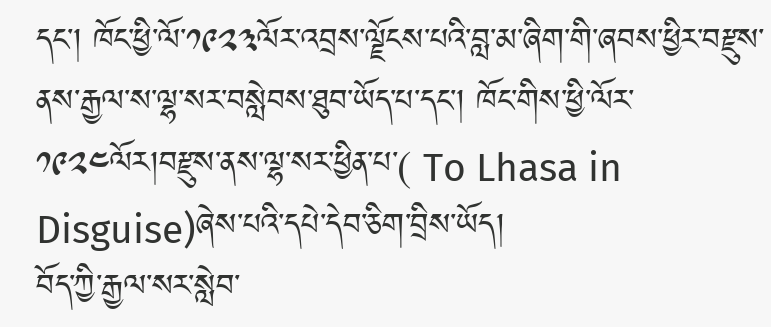དང་། ཁོང་ཕྱི་ལོ་༡༩༢༣ལོར་འབྲས་ལྗོངས་པའི་བླ་མ་ཞིག་གི་ཞབས་ཕྱིར་བརྫུས་ནས་རྒྱལ་ས་ལྷ་སར་བསླེབས་ཐུབ་ཡོད་པ་དང་། ཁོང་གིས་ཕྱི་ལོར་༡༩༢༤ལོར།བརྫུས་ནས་ལྷ་སར་ཕྱིན་པ་( To Lhasa in Disguise)ཞེས་པའི་དཔེ་དེབ་ཅིག་བྲིས་ཡོད།
བོད་ཀྱི་རྒྱལ་སར་སླེབ་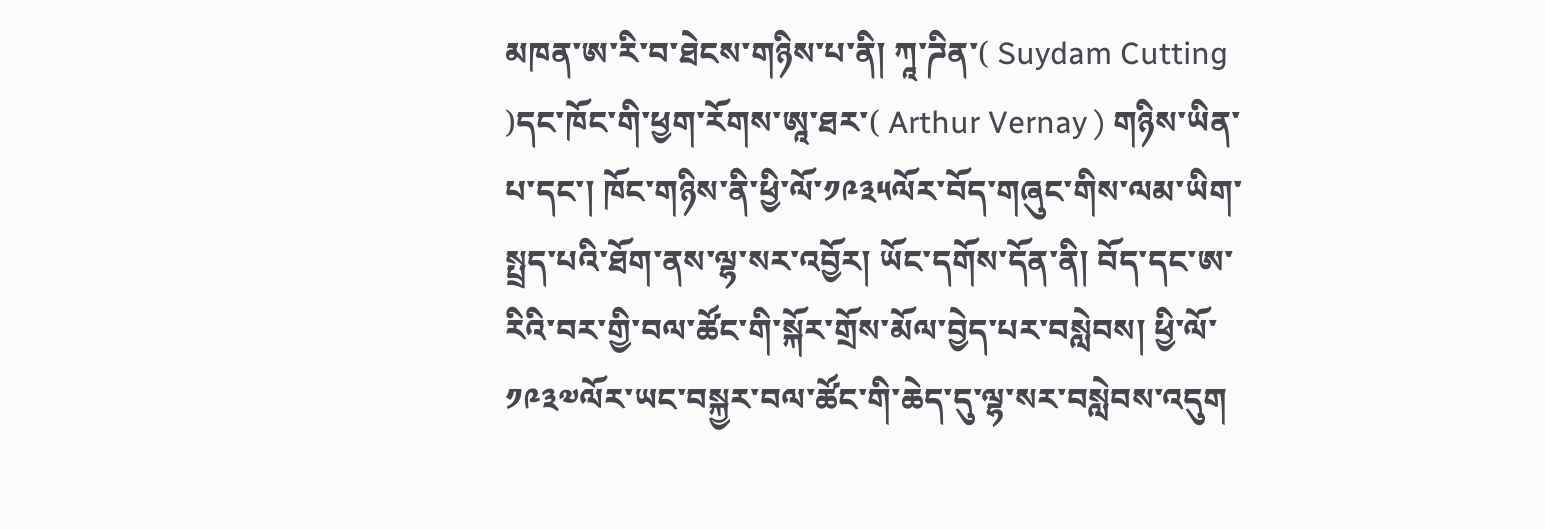མཁན་ཨ་རི་བ་ཐེངས་གཉིས་པ་ནི། ཀཱ་ཌིན་( Suydam Cutting )དང་ཁོང་གི་ཕྱག་རོགས་ཨཱ་ཐར་( Arthur Vernay ) གཉིས་ཡིན་པ་དང་། ཁོང་གཉིས་ནི་ཕྱི་ལོ་༡༩༣༥ལོར་བོད་གཞུང་གིས་ལམ་ཡིག་སྤྲད་པའི་ཐོག་ནས་ལྷ་སར་འབྱོར། ཡོང་དགོས་དོན་ནི། བོད་དང་ཨ་རིའི་བར་གྱི་བལ་ཚོང་གི་སྐོར་གྲོས་མོལ་བྱེད་པར་བསླེབས། ཕྱི་ལོ་ ༡༩༣༧ལོར་ཡང་བསྐྱར་བལ་ཚོང་གི་ཆེད་དུ་ལྷ་སར་བསླེབས་འདུག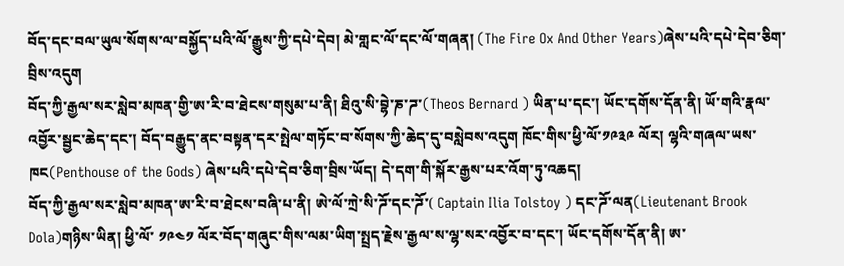བོད་དང་བལ་ཡུལ་སོགས་ལ་བསྐྱོད་པའི་ལོ་རྒྱུས་ཀྱི་དཔེ་དེབ། མེ་གླང་ལོ་དང་ལོ་གཞན། (The Fire Ox And Other Years)ཞེས་པའི་དཔེ་དེབ་ཅིག་བྲིས་འདུག
བོད་ཀྱི་རྒྱལ་སར་སླེབ་མཁན་གྱི་ཨ་རི་བ་ཐེངས་གསུམ་པ་ནི། ཐིའུ་སི་བྷེ་ཎ་ཌ་(Theos Bernard ) ཡིན་པ་དང་། ཡོང་དགོས་དོན་ནི། ཡོ་གའི་རྣལ་འབྱོར་སྦྱང་ཆེད་དང་། བོད་བརྒྱུད་ནང་བསྟན་དར་སྤེལ་གཏོང་བ་སོགས་ཀྱི་ཆེད་དུ་བསླེབས་འདུག ཁོང་གིས་ཕྱི་ལོ་༡༩༣༩ ལོར། ལྷའི་གཞལ་ཡས་ཁང(Penthouse of the Gods) ཞེས་པའི་དཔེ་དེབ་ཅིག་བྲིས་ཡོད། དེ་དག་གི་སྐོར་རྒྱས་པར་འོག་ཏུ་འཆད།
བོད་ཀྱི་རྒྱལ་སར་སླེབ་མཁན་ཨ་རི་བ་ཐེངས་བཞི་པ་ནི། ཨེ་ལོ་ཀྲེ་སི་ཌོ་དང་ཌོ་( Captain Ilia Tolstoy ) དང་ཌོ་ལན(Lieutenant Brook Dola)གཉིས་ཡིན། ཕྱི་ལོ་ ༡༩༤༡ ལོར་བོད་གཞུང་གིས་ལམ་ཡིག་སྤྲད་རྗེས་རྒྱལ་ས་ལྷ་སར་འབྱོར་བ་དང་། ཡོང་དགོས་དོན་ནི། ཨ་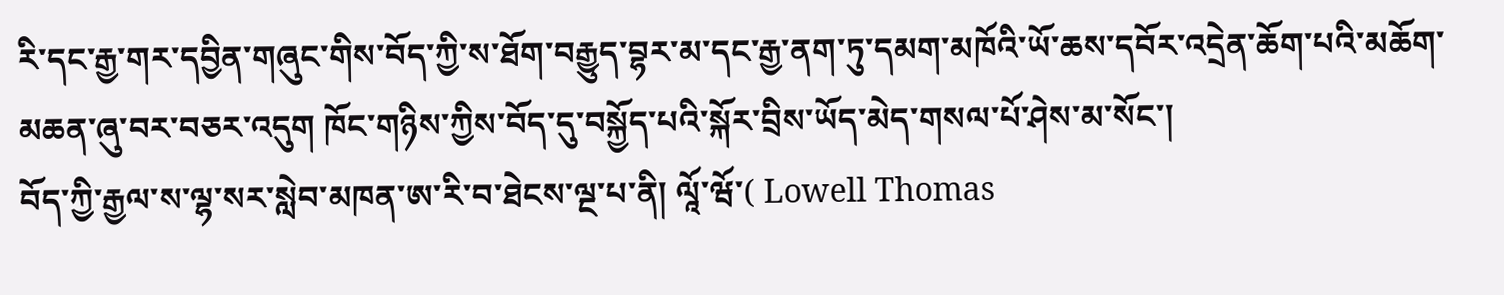རི་དང་རྒྱ་གར་དབྱིན་གཞུང་གིས་བོད་ཀྱི་ས་ཐོག་བརྒྱུད་བྷར་མ་དང་རྒྱ་ནག་ཏུ་དམག་མཁོའི་ཡོ་ཆས་དབོར་འདྲེན་ཆོག་པའི་མཆོག་མཆན་ཞུ་བར་བཅར་འདུག ཁོང་གཉིས་ཀྱིས་བོད་དུ་བསྐྱོད་པའི་སྐོར་བྲིས་ཡོད་མེད་གསལ་པོ་ཤེས་མ་སོང་།
བོད་ཀྱི་རྒྱལ་ས་ལྷ་སར་སླེབ་མཁན་ཨ་རི་བ་ཐེངས་ལྔ་པ་ནི། ལཱོ་ཝོ་( Lowell Thomas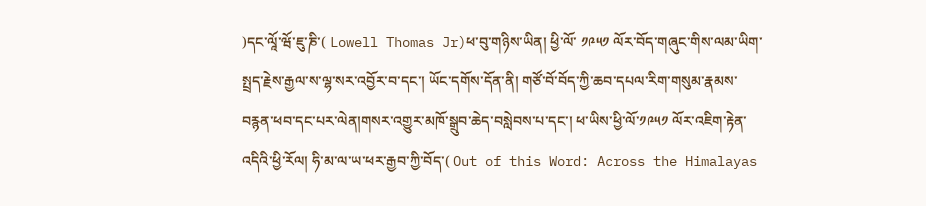)དང་ལཱོ་ཝོ་ཇུ་ཎི་( Lowell Thomas Jr)ཕ་བུ་གཉིས་ཡིན། ཕྱི་ལོ་ ༡༩༥༡ ལོར་བོད་གཞུང་གིས་ལམ་ཡིག་སྤྲད་རྗེས་རྒྱལ་ས་ལྷ་སར་འབྱོར་བ་དང་། ཡོང་དགོས་དོན་ནི། གཙོ་བོ་བོད་ཀྱི་ཆབ་དཔལ་རིག་གསུམ་རྣམས་བརྙན་ཕབ་དང་པར་ལེན།གསར་འགྱུར་མཁོ་སྒྲུབ་ཆེད་བསླེབས་པ་དང་། ཕ་ཡིས་ཕྱི་ལོ་༡༩༥༡ ལོར་འཇིག་རྟེན་འདིའི་ཕྱི་རོལ། ཧི་མ་ལ་ཡ་ཕར་རྒྱབ་ཀྱི་བོད་( Out of this Word: Across the Himalayas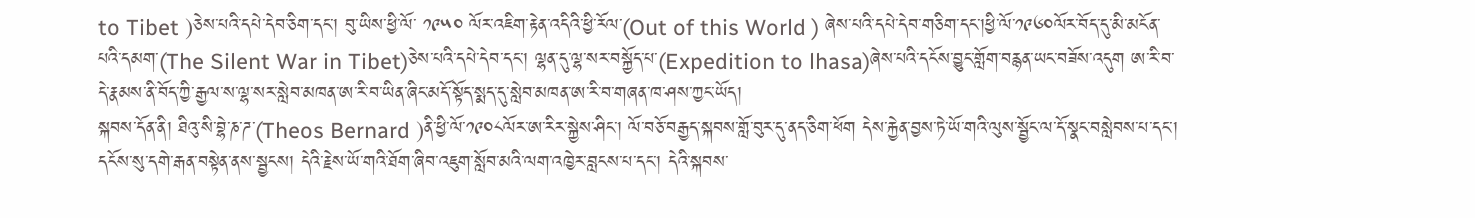to Tibet )ཅེས་པའི་དཔེ་དེབ་ཅིག་དང་། བུ་ཡིས་ཕྱི་ལོ་ ༡༩༥༠ ལོར་འཇིག་རྟེན་འདིའི་ཕྱི་རོལ་(Out of this World ) ཞེས་པའི་དཔེ་དེབ་གཅིག་དང་།ཕྱི་ལོ་༡༩༦༠ལོར་བོད་དུ་མི་མངོན་པའི་དམག་(The Silent War in Tibet)ཅེས་པའི་དཔེ་དེབ་དང་། ལྷན་དུ་ལྷ་སར་བསྐྱོད་པ་(Expedition to lhasa)ཞེས་པའི་དངོས་བྱུང་གློག་བརྙན་ཡང་བཟོས་འདུག ཨ་རི་བ་དེ་རྣམས་ནི་བོད་ཀྱི་རྒྱལ་ས་ལྷ་སར་སླེབ་མཁན་ཨ་རི་བ་ཡིན་ཞིང་མདོ་སྟོད་སྨད་དུ་སླེབ་མཁན་ཨ་རི་བ་གཞན་ཁ་ཤས་ཀྱང་ཡོད།
སྐབས་དོན་ནི། ཐིའུ་སི་བྷེ་ཎ་ཌ་(Theos Bernard )ནི་ཕྱི་ལོ་༡༩༠༨ལོར་ཨ་རིར་སྐྱེས་ཤིང་། ལོ་བཅོ་བརྒྱད་སྐབས་གློ་བུར་དུ་ནད་ཅིག་ཕོག དེས་རྐྱེན་བྱས་ཏེ་ཡོ་གའི་ལུས་སྦྱོང་ལ་དོ་སྣང་བསླེབས་པ་དང་། དངོས་སུ་དགེ་རྒན་བསྟེན་ནས་སྦྱངས། དེའི་རྗེས་ཡོ་གའི་ཐོག་ཞིབ་འཇུག་སློབ་མའི་ལག་འཁྱེར་བླངས་པ་དང་། དེའི་སྐབས་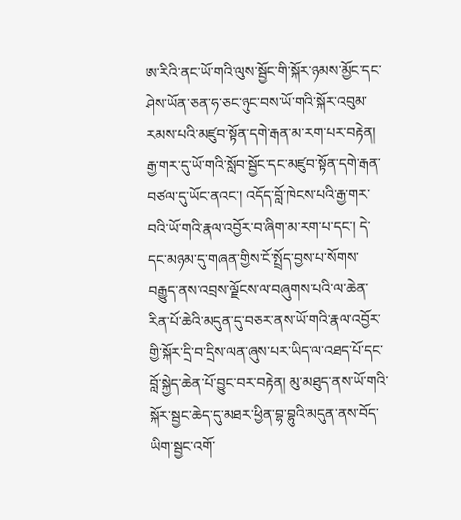ཨ་རིའི་ནང་ཡོ་གའི་ལུས་སྦྱོང་གི་སྐོར་ཉམས་མྱོང་དང་ཤེས་ཡོན་ཅན་ཧ་ཅང་ཉུང་བས་ཡོ་གའི་སྐོར་འབུམ་རམས་པའི་མཛུབ་སྟོན་དགེ་རྒན་མ་རག་པར་བརྟེན། རྒྱ་གར་དུ་ཡོ་གའི་སློབ་སྦྱོང་དང་མཛུབ་སྟོན་དགེ་རྒན་བཙལ་དུ་ཡོང་ནའང་། འདོད་བློ་ཁེངས་པའི་རྒྱ་གར་བའི་ཡོ་གའི་རྣལ་འབྱོར་བ་ཞིག་མ་རག་པ་དང་། དེ་དང་མཉམ་དུ་གཞན་གྱིས་ངོ་སྤྲོད་བྱས་པ་སོགས་བརྒྱུད་ནས་འབྲས་ལྗོངས་ལ་བཞུགས་པའི་ལ་ཆེན་རིན་པོ་ཆེའི་མདུན་དུ་བཅར་ནས་ཡོ་གའི་རྣལ་འབྱོར་གྱི་སྐོར་དྲི་བ་དྲིས་ལན་ཞུས་པར་ཡིད་ལ་འཐད་པོ་དང་བློ་སྐྱེད་ཆེན་པོ་བྱུང་བར་བརྟེན། མུ་མཐུད་ནས་ཡོ་གའི་སྐོར་སྦྱང་ཆེད་དུ་མཐར་ཕྱིན་བྷ་བྷུའི་མདུན་ནས་བོད་ཡིག་སྦྱང་འགོ་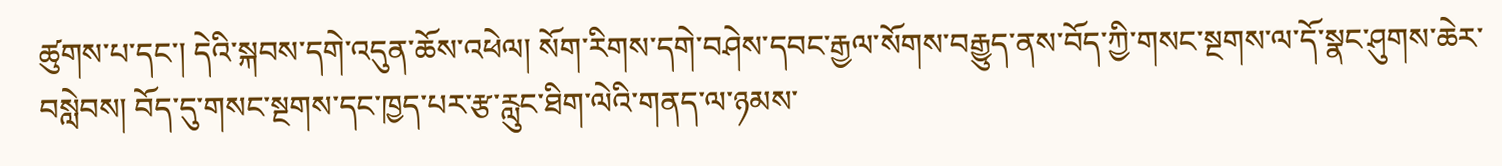ཚུགས་པ་དང་། དེའི་སྐབས་དགེ་འདུན་ཆོས་འཕེལ། སོག་རིགས་དགེ་བཤེས་དབང་རྒྱལ་སོགས་བརྒྱུད་ནས་བོད་ཀྱི་གསང་སྔགས་ལ་དོ་སྣང་ཤུགས་ཆེར་བསླེབས། བོད་དུ་གསང་སྔགས་དང་ཁྱད་པར་རྩ་རླུང་ཐིག་ལེའི་གནད་ལ་ཉམས་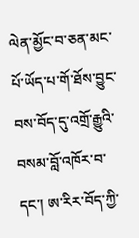ལེན་མྱོང་བ་ཅན་མང་པོ་ཡོད་པ་གོ་ཐོས་བྱུང་བས་བོད་དུ་འགྲོ་རྒྱུའི་བསམ་བློ་འཁོར་བ་དང་། ཨ་རིར་བོད་ཀྱི་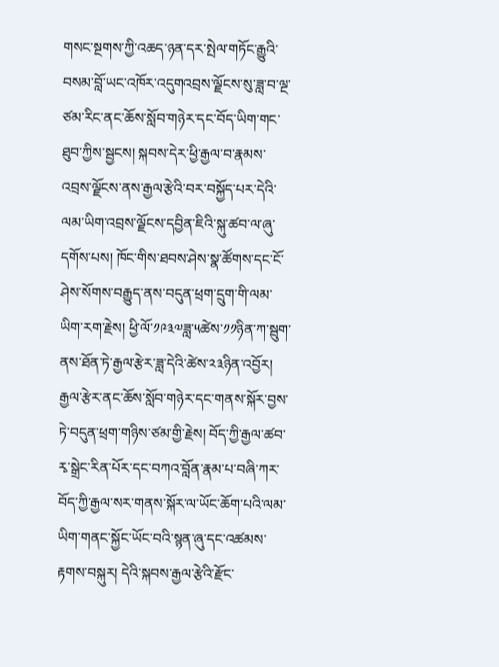གསང་སྔགས་ཀྱི་འཆད་ཉན་དར་སྤེལ་གཏོང་རྒྱུའི་བསམ་བློ་ཡང་འཁོར་འདུགའབྲས་ལྗོངས་སུ་ཟླ་བ་ལྔ་ཙམ་རིང་ནང་ཆོས་སློབ་གཉེར་དང་བོད་ཡིག་གང་ཐུབ་ཀྱིས་སྦྱངས། སྐབས་དེར་ཕྱི་རྒྱལ་བ་རྣམས་འབྲས་ལྗོངས་ནས་རྒྱལ་རྩེའི་བར་བསྐྱོད་པར་དེའི་ལམ་ཡིག་འབྲས་ལྗོངས་དབྱིན་ཇིའི་སྐུ་ཚབ་ལ་ཞུ་དགོས་པས། ཁོང་གིས་ཐབས་ཤེས་སྣ་ཚོགས་དང་ངོ་ཤེས་སོགས་བརྒྱུད་ནས་བདུན་ཕྲག་དྲུག་གི་ལམ་ཡིག་རག་རྗེས། ཕྱི་ལོ་༡༩༣༧ཟླ་༥ཚེས་༡༡ཉིན་ཀ་སྦུག་ནས་ཐོན་ཏེ་རྒྱལ་རྩེར་ཟླ་དེའི་ཚེས་༢༣ཉིན་འབྱོར།
རྒྱལ་རྩེར་ནང་ཆོས་སློབ་གཉེར་དང་གནས་སྐོར་བྱས་ཏེ་བདུན་ཕྲག་གཉིས་ཙམ་གྱི་རྗེས། བོད་ཀྱི་རྒྱལ་ཚབ་རྭ་སྒྲེང་རིན་པོར་དང་བཀའ་བློན་རྣམ་པ་བཞི་ཀར་བོད་ཀྱི་རྒྱལ་སར་གནས་སྐོར་ལ་ཡོང་ཆོག་པའི་ལམ་ཡིག་གནང་སྐྱོང་ཡོང་བའི་སྙན་ཞུ་དང་འཚམས་རྟགས་བསྐུར། དེའི་སྐབས་རྒྱལ་རྩེའི་རྫོང་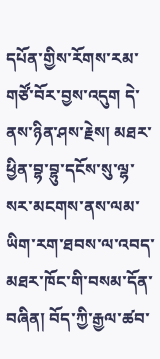དཔོན་གྱིས་རོགས་རམ་གཙོ་བོར་བྱས་འདུག དེ་ནས་ཉིན་ཤས་རྗེས། མཐར་ཕྱིན་བྷ་བྷུ་དངོས་སུ་ལྷ་སར་མངགས་ནས་ལམ་ཡིག་རག་ཐབས་ལ་འབད་མཐར་ཁོང་གི་བསམ་དོན་བཞིན། བོད་ཀྱི་རྒྱལ་ཚབ་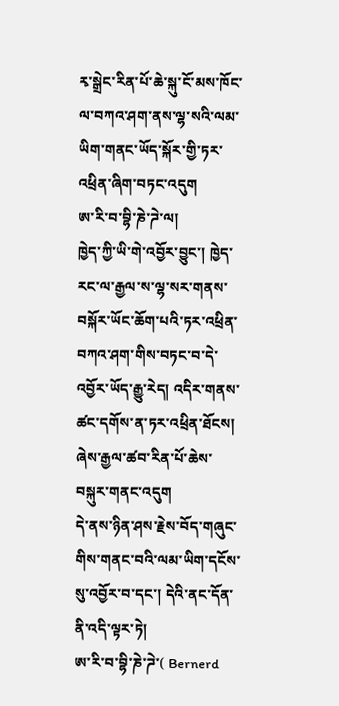རྭ་སྒྲེང་རིན་པོ་ཆེ་སྐུ་ངོ་མས་ཁོང་ལ་བཀའ་ཤག་ནས་ལྷ་སའི་ལམ་ཡིག་གནང་ཡོད་སྐོར་གྱི་ཏར་འཕྲིན་ཞིག་བཏང་འདུག
ཨ་རི་བ་བྷི་ཎེ་ཌེ་ལ།
ཁྱེད་ཀྱི་ཡི་གེ་འབྱོར་བྱུང་། ཁྱེད་རང་ལ་རྒྱལ་ས་ལྷ་སར་གནས་བསྐོར་ཡོང་ཆོག་པའི་ཏར་འཕྲིན་བཀའ་ཤག་གིས་བཏང་བ་དེ་འབྱོར་ཡོད་རྒྱུ་རེད། འདིར་གནས་ཚང་དགོས་ན་ཏར་འཕྲིན་ཐོངས། ཞེས་རྒྱལ་ཚབ་རིན་པོ་ཆེས་བསྐུར་གནང་འདུག
དེ་ནས་ཉིན་ཤས་རྗེས་བོད་གཞུང་གིས་གནང་བའི་ལམ་ཡིག་དངོས་སུ་འབྱོར་བ་དང་། དེའི་ནང་དོན་ནི་འདི་ལྟར་ཏེ།
ཨ་རི་བ་བྷི་ཎེ་ཌེ་( Bernerd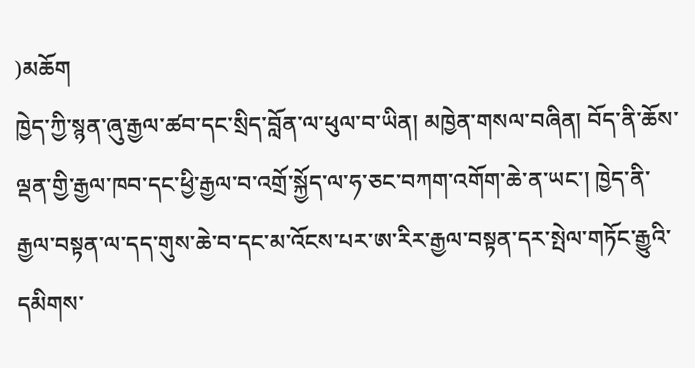)མཆོག
ཁྱེད་ཀྱི་སྙན་ཞུ་རྒྱལ་ཚབ་དང་སྲིད་བློན་ལ་ཕུལ་བ་ཡིན། མཁྱེན་གསལ་བཞིན། བོད་ནི་ཆོས་ལྡན་གྱི་རྒྱལ་ཁབ་དང་ཕྱི་རྒྱལ་བ་འགྲོ་སྐྱོད་ལ་ཧ་ཅང་བཀག་འགོག་ཆེ་ན་ཡང་། ཁྱེད་ནི་རྒྱལ་བསྟན་ལ་དད་གུས་ཆེ་བ་དང་མ་འོངས་པར་ཨ་རིར་རྒྱལ་བསྟན་དར་སྤེལ་གཏོང་རྒྱུའི་དམིགས་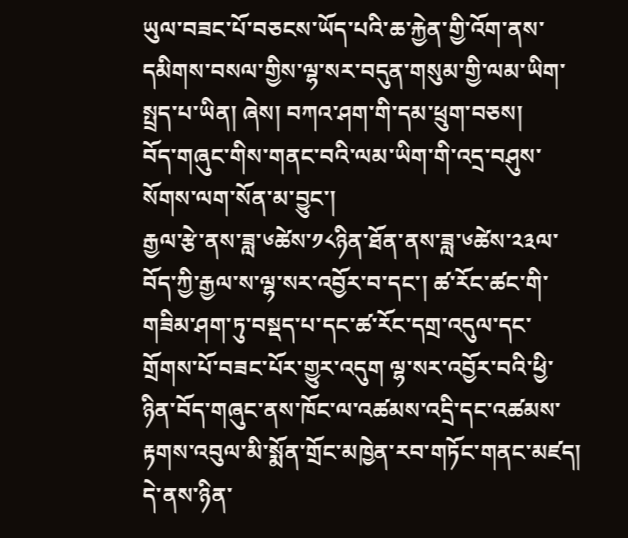ཡུལ་བཟང་པོ་བཅངས་ཡོད་པའི་ཆ་རྐྱེན་གྱི་འོག་ནས་དམིགས་བསལ་གྱིས་ལྷ་སར་བདུན་གསུམ་གྱི་ལམ་ཡིག་སྤྲད་པ་ཡིན། ཞེས། བཀའ་ཤག་གི་དམ་ཕྲུག་བཅས།
བོད་གཞུང་གིས་གནང་བའི་ལམ་ཡིག་གི་འདྲ་བཤུས་སོགས་ལག་སོན་མ་བྱུང་།
རྒྱལ་རྩེ་ནས་ཟླ་༦ཚེས་༡༨ཉིན་ཐོན་ནས་ཟླ་༦ཚེས་༢༣ལ་བོད་ཀྱི་རྒྱལ་ས་ལྷ་སར་འབྱོར་བ་དང་། ཚ་རོང་ཚང་གི་གཟིམ་ཤག་ཏུ་བསྡད་པ་དང་ཚ་རོང་དགྲ་འདུལ་དང་གྲོགས་པོ་བཟང་པོར་གྱུར་འདུག ལྷ་སར་འབྱོར་བའི་ཕྱི་ཉིན་བོད་གཞུང་ནས་ཁོང་ལ་འཚམས་འདྲི་དང་འཚམས་རྟགས་འབུལ་མི་སྨོན་གྲོང་མཁྱེན་རབ་གཏོང་གནང་མཛད།
དེ་ནས་ཉིན་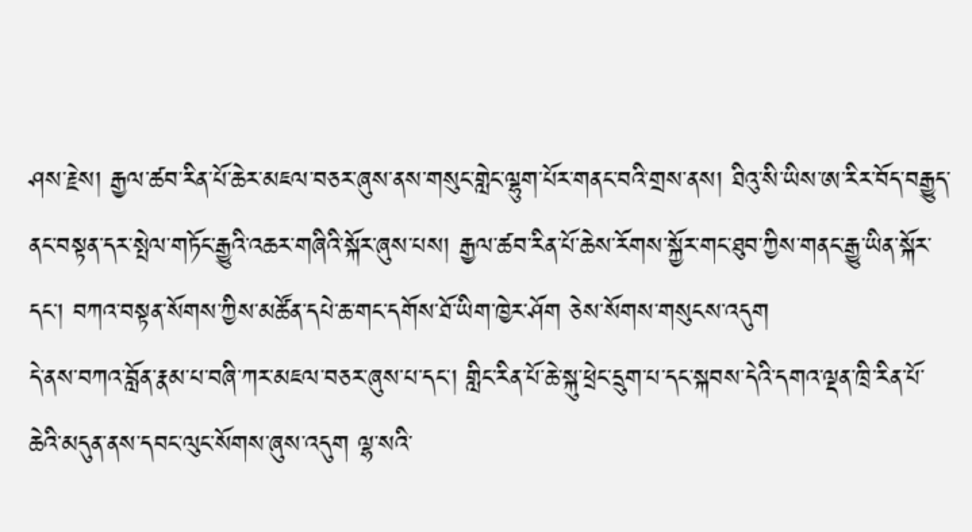ཤས་རྗེས། རྒྱལ་ཚབ་རིན་པོ་ཆེར་མཇལ་བཅར་ཞུས་ནས་གསུང་གླེང་ལྷུག་པོར་གནང་བའི་གྲས་ནས། ཐིའུ་སི་ཡིས་ཨ་རིར་བོད་བརྒྱུད་ནང་བསྟན་དར་སྤེལ་གཏོང་རྒྱུའི་འཆར་གཞིའི་སྐོར་ཞུས་པས། རྒྱལ་ཚབ་རིན་པོ་ཆེས་རོགས་སྐྱོར་གང་ཐུབ་ཀྱིས་གནང་རྒྱུ་ཡིན་སྐོར་དང་། བཀའ་བསྟན་སོགས་ཀྱིས་མཚོན་དཔེ་ཆ་གང་དགོས་ཐོ་ཡིག་ཁྱེར་ཤོག ཅེས་སོགས་གསུངས་འདུག
དེ་ནས་བཀའ་བློན་རྣམ་པ་བཞི་ཀར་མཇལ་བཅར་ཞུས་པ་དང་། གླིང་རིན་པོ་ཆེ་སྐུ་ཕྲེང་དྲུག་པ་དང་སྐབས་དེའི་དགའ་ལྡན་ཁྲི་རིན་པོ་ཆེའི་མདུན་ནས་དབང་ལུང་སོགས་ཞུས་འདུག ལྷ་སའི་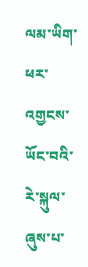ལམ་ཡིག་ཕར་འགྱངས་ཡོང་བའི་རེ་སྐུལ་ཞུས་པ་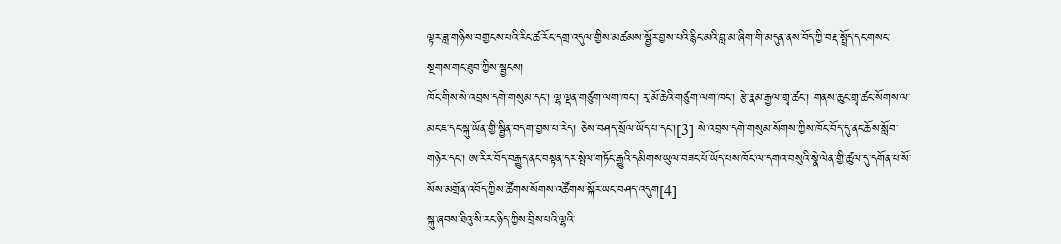ལྟར་ཟླ་གཉིས་བགྱངས་པའི་རིང་ཚ་རོང་དགྲ་འདུལ་གྱིས་མཚམས་སྦྱོར་བྱས་པའི་རྙིང་མའི་བླ་མ་ཞིག་གི་མདུན་ནས་བོད་ཀྱི་བརྡ་སྤྲོད་དང་གསང་སྔགས་གང་ཐུབ་ཀྱིས་སྦྱངས།
ཁོང་གིས་སེ་འབྲས་དགེ་གསུམ་དང་། ལྷ་ལྡན་གཙུག་ལག་ཁང་། རྭ་མོ་ཆེའི་གཙུག་ལག་ཁང་། རྩེ་རྣམ་རྒྱལ་གྲྭ་ཚང་། གནས་ཆུང་གྲྭ་ཚང་སོགས་ལ་མང་ཇ་དང་སྐུ་ཡོན་གྱི་སྦྱིན་བདག་བྱས་པ་རེད། ཅེས་བཤད་སྲོལ་ཡོད་པ་དང་།[3] སེ་འབྲས་དགེ་གསུམ་སོགས་ཀྱིས་ཁོང་བོད་དུ་ནང་ཆོས་སློབ་གཉེར་དང་། ཨ་རིར་བོད་བརྒྱུད་ནང་བསྟན་དར་སྤེལ་གཏོང་རྒྱུའི་དམིགས་ཡུལ་བཟང་པོ་ཡོད་པས་ཁོང་ལ་དགའ་བསུའི་སྣེ་ལེན་གྱི་ཚུལ་དུ་དགོན་པ་སོ་སོས་མགྲོན་འབོད་ཀྱིས་ཚོགས་སོགས་འཚོགས་སྐོར་ཡང་བཤད་འདུག[4]
སྐུ་ཞབས་ཐིའུ་སི་རང་ཉིད་ཀྱིས་བྲིས་པའི་ལྷའི་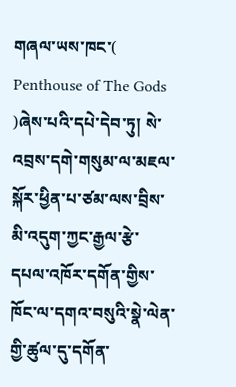གཞལ་ཡས་ཁང་( Penthouse of The Gods )ཞེས་པའི་དཔེ་དེབ་ཏུ། སེ་འབྲས་དགེ་གསུམ་ལ་མཇལ་སྐོར་ཕྱིན་པ་ཙམ་ལས་བྲིས་མི་འདུག་ཀྱང་རྒྱལ་རྩེ་དཔལ་འཁོར་དགོན་གྱིས་ཁོང་ལ་དགའ་བསུའི་སྣེ་ལེན་གྱི་ཚུལ་དུ་དགོན་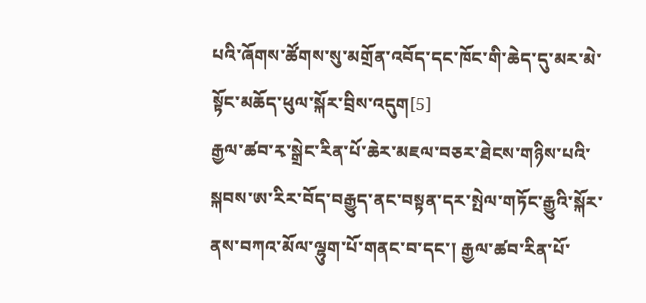པའི་ཞོགས་ཚོགས་སུ་མགྲོན་འབོད་དང་ཁོང་གི་ཆེད་དུ་མར་མེ་སྟོང་མཆོད་ཕུལ་སྐོར་བྲིས་འདུག[5]
རྒྱལ་ཚབ་རྭ་སྒྲེང་རིན་པོ་ཆེར་མཇལ་བཅར་ཐེངས་གཉིས་པའི་སྐབས་ཨ་རིར་བོད་བརྒྱུད་ནང་བསྟན་དར་སྤེལ་གཏོང་རྒྱུའི་སྐོར་ནས་བཀའ་མོལ་ལྷུག་པོ་གནང་བ་དང་། རྒྱལ་ཚབ་རིན་པོ་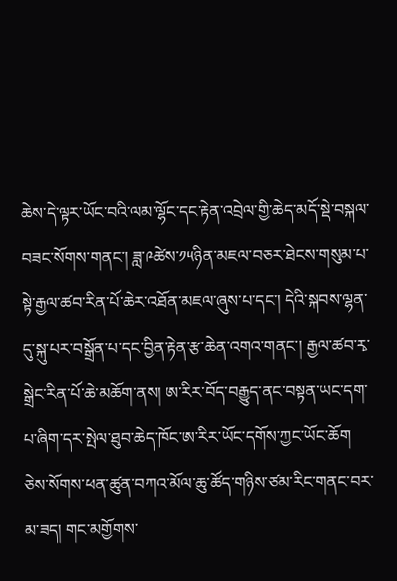ཆེས་དེ་ལྟར་ཡོང་བའི་ལམ་ལྷོང་དང་རྟེན་འབྲེལ་གྱི་ཆེད་མདོ་སྡེ་བསྐལ་བཟང་སོགས་གནང་། ཟླ་༩ཚེས་༡༥ཉིན་མཇལ་བཅར་ཐེངས་གསུམ་པ་སྟེ་རྒྱལ་ཚབ་རིན་པོ་ཆེར་འཐོན་མཇལ་ཞུས་པ་དང་། དེའི་སྐབས་ལྷན་དུ་སྐུ་པར་བསྒྲོན་པ་དང་བྱིན་རྟེན་རྩ་ཆེན་འགའ་གནང་། རྒྱལ་ཚབ་རྭ་སྒྲེང་རིན་པོ་ཆེ་མཆོག་ནས། ཨ་རིར་བོད་བརྒྱུད་ནང་བསྟན་ཡང་དག་པ་ཞིག་དར་སྤེལ་ཐུབ་ཆེད་ཁོང་ཨ་རིར་ཡོང་དགོས་ཀྱང་ཡོང་ཆོག ཅེས་སོགས་ཕན་ཚུན་བཀའ་མོལ་ཆུ་ཚོད་གཉིས་ཙམ་རིང་གནང་བར་མ་ཟད། གང་མགྱོགས་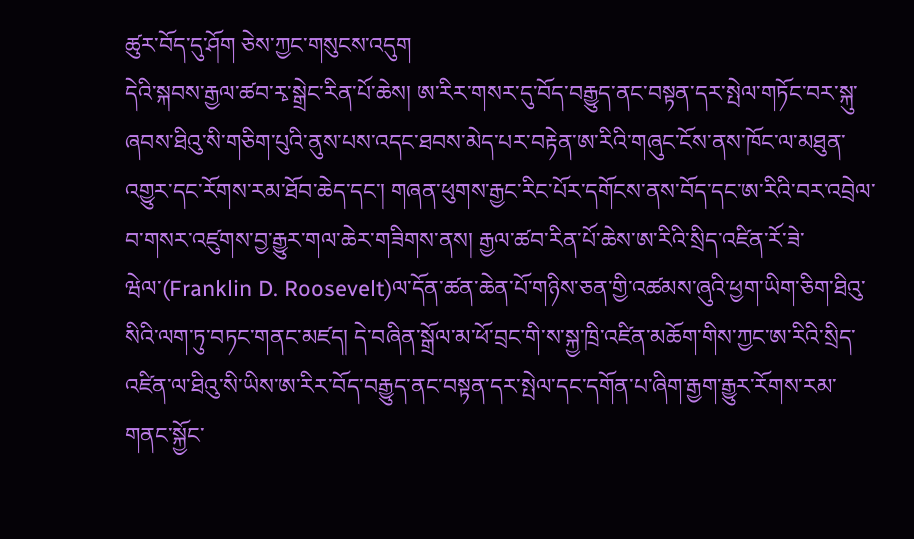ཚུར་བོད་དུ་ཤོག ཅེས་ཀྱང་གསུངས་འདུག
དེའི་སྐབས་རྒྱལ་ཚབ་རྭ་སྒྲེང་རིན་པོ་ཆེས། ཨ་རིར་གསར་དུ་བོད་བརྒྱུད་ནང་བསྟན་དར་སྤེལ་གཏོང་བར་སྐུ་ཞབས་ཐིའུ་སི་གཅིག་པུའི་ནུས་པས་འདང་ཐབས་མེད་པར་བརྟེན་ཨ་རིའི་གཞུང་ངོས་ནས་ཁོང་ལ་མཐུན་འགྱུར་དང་རོགས་རམ་ཐོབ་ཆེད་དང་། གཞན་ཕུགས་རྒྱང་རིང་པོར་དགོངས་ནས་བོད་དང་ཨ་རིའི་བར་འབྲེལ་བ་གསར་འཛུགས་བྱ་རྒྱུར་གལ་ཆེར་གཟིགས་ནས། རྒྱལ་ཚབ་རིན་པོ་ཆེས་ཨ་རིའི་སྲིད་འཛིན་རོ་ཟེ་ཝེལ་(Franklin D. Roosevelt)ལ་དོན་ཚན་ཆེན་པོ་གཉིས་ཅན་གྱི་འཚམས་ཞུའི་ཕྱག་ཡིག་ཅིག་ཐིའུ་སིའི་ལག་ཏུ་བཏང་གནང་མཛད། དེ་བཞིན་སྒྲོལ་མ་ཕོ་བྲང་གི་ས་སྐྱ་ཁྲི་འཛིན་མཆོག་གིས་ཀྱང་ཨ་རིའི་སྲིད་འཛིན་ལ་ཐིའུ་སི་ཡིས་ཨ་རིར་བོད་བརྒྱུད་ནང་བསྟན་དར་སྤེལ་དང་དགོན་པ་ཞིག་རྒྱག་རྒྱུར་རོགས་རམ་གནང་སྐྱོང་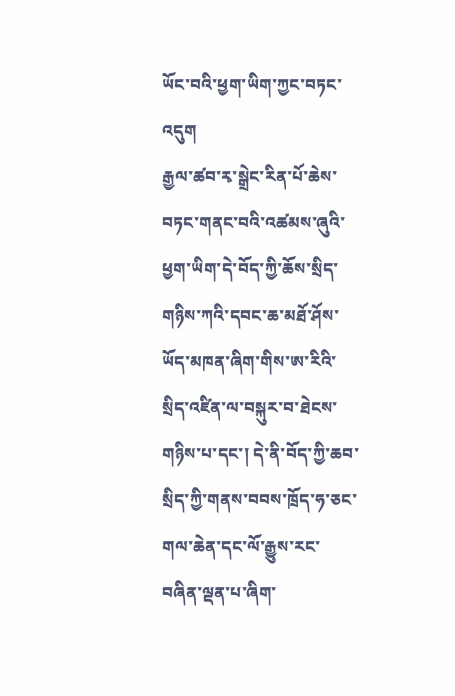ཡོང་བའི་ཕྱག་ཡིག་ཀྱང་བཏང་འདུག
རྒྱལ་ཚབ་རྭ་སྒྲེང་རིན་པོ་ཆེས་བཏང་གནང་བའི་འཚམས་ཞུའི་ཕྱག་ཡིག་དེ་བོད་ཀྱི་ཆོས་སྲིད་གཉིས་ཀའི་དབང་ཆ་མཐོ་ཤོས་ཡོད་མཁན་ཞིག་གིས་ཨ་རིའི་སྲིད་འཛིན་ལ་བསྐུར་བ་ཐེངས་གཉིས་པ་དང་། དེ་ནི་བོད་ཀྱི་ཆབ་སྲིད་ཀྱི་གནས་བབས་ཁྲོད་ཧ་ཅང་གལ་ཆེན་དང་ལོ་རྒྱུས་རང་བཞིན་ལྡན་པ་ཞིག་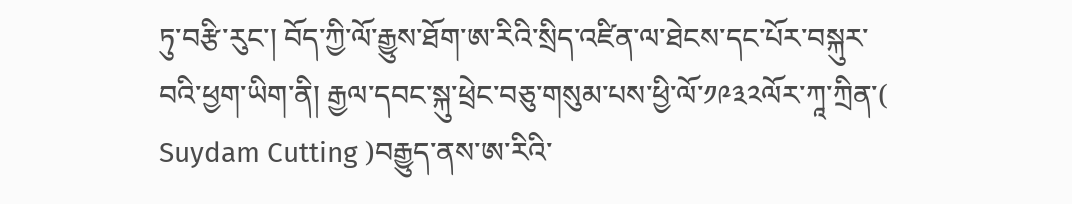ཏུ་བརྩི་རུང་། བོད་ཀྱི་ལོ་རྒྱུས་ཐོག་ཨ་རིའི་སྲིད་འཛིན་ལ་ཐེངས་དང་པོར་བསྐུར་བའི་ཕྱག་ཡིག་ནི། རྒྱལ་དབང་སྐུ་ཕྲེང་བཅུ་གསུམ་པས་ཕྱི་ལོ་༡༩༣༢ལོར་ཀཱ་ཀྲིན་( Suydam Cutting )བརྒྱུད་ནས་ཨ་རིའི་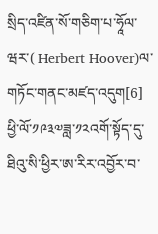སྲིད་འཛིན་སོ་གཅིག་པ་ཧཱོལ་ཝར་( Herbert Hoover)ལ་གཏོང་གནང་མཛད་འདུག[6]
ཕྱི་ལོ་༡༩༣༧ཟླ་༡༢འགོ་སྟོད་དུ་ཐིའུ་སི་ཕྱིར་ཨ་རིར་འབྱོར་བ་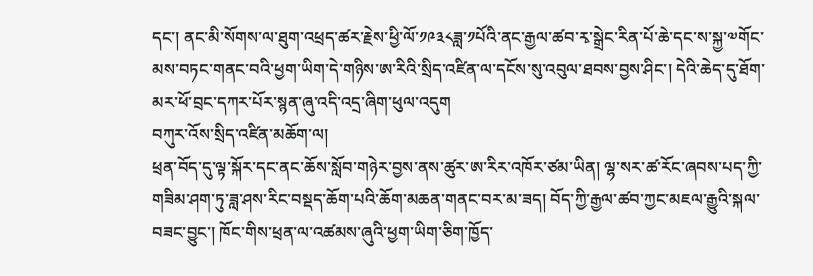དང་། ནང་མི་སོགས་ལ་ཐུག་འཕྲད་ཚར་རྗེས་ཕྱི་ལོ་༡༩༣༨ཟླ་༡པོའི་ནང་རྒྱལ་ཚབ་རྭ་སྒྲེང་རིན་པོ་ཆེ་དང་ས་སྐྱ་༧གོང་མས་བཏང་གནང་བའི་ཕྱག་ཡིག་དེ་གཉིས་ཨ་རིའི་སྲིད་འཛིན་ལ་དངོས་སུ་འབུལ་ཐབས་བྱས་ཤིང་། དེའི་ཆེད་དུ་ཐོག་མར་ཕོ་བྲང་དཀར་པོར་སྙན་ཞུ་འདི་འདྲ་ཞིག་ཕུལ་འདུག
བཀུར་འོས་སྲིད་འཛིན་མཆོག་ལ།
ཕྲན་བོད་དུ་ལྟ་སྐོར་དང་ནང་ཆོས་སློབ་གཉེར་བྱས་ནས་ཚུར་ཨ་རིར་འཁོར་ཙམ་ཡིན། ལྷ་སར་ཚ་རོང་ཞབས་པད་ཀྱི་གཟིམ་ཤག་ཏུ་ཟླ་ཤས་རིང་བསྡད་ཆོག་པའི་ཆོག་མཆན་གནང་བར་མ་ཟད། བོད་ཀྱི་རྒྱལ་ཚབ་ཀྱང་མཇལ་རྒྱུའི་སྐལ་བཟང་བྱུང་། ཁོང་གིས་ཕྲན་ལ་འཚམས་ཞུའི་ཕྱག་ཡིག་ཅིག་ཁྱོད་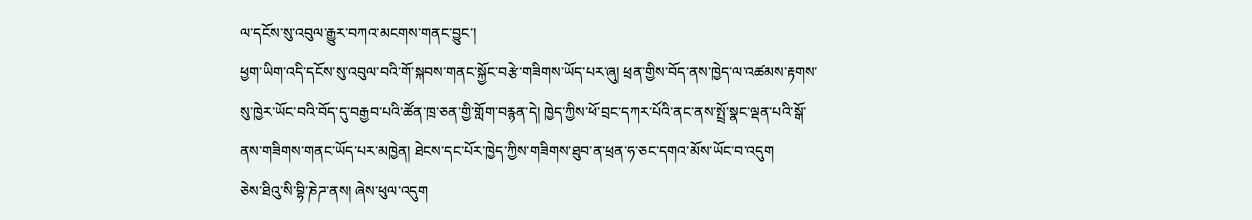ལ་དངོས་སུ་འབུལ་རྒྱུར་བཀའ་མངགས་གནང་བྱུང་།
ཕྱག་ཡིག་འདི་དངོས་སུ་འབུལ་བའི་གོ་སྐབས་གནང་སྐྱོང་བརྩེ་གཟིགས་ཡོད་པར་ཞུ། ཕྲན་གྱིས་བོད་ནས་ཁྱེད་ལ་འཚམས་རྟགས་སུ་ཁྱེར་ཡོང་བའི་བོད་དུ་བརྒྱབ་པའི་ཚོན་ཁྲ་ཅན་གྱི་གློག་བརྙན་དེ། ཁྱེད་ཀྱིས་ཕོ་བྲང་དཀར་པོའི་ནང་ནས་སྤྲོ་སྣང་ལྡན་པའི་སྒོ་ནས་གཟིགས་གནང་ཡོད་པར་མཁྱེན། ཐེངས་དང་པོར་ཁྱེད་ཀྱིས་གཟིགས་ཐུབ་ན་ཕྲན་ཧ་ཅང་དགའ་མོས་ཡོང་བ་འདུག
ཅེས་ཐིའུ་སི་བྷི་ཎེཌ་ནས། ཞེས་ཕུལ་འདུག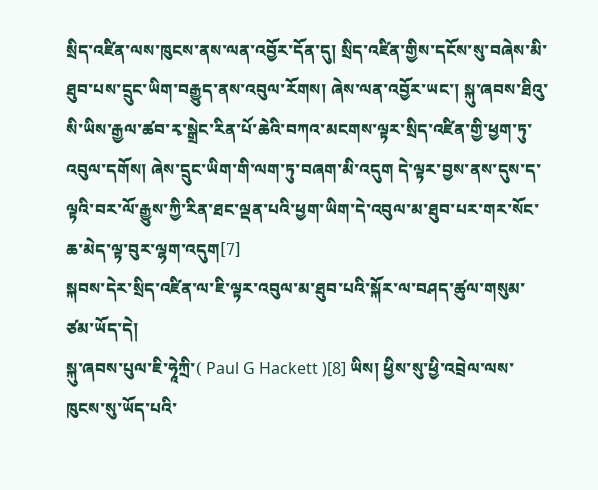སྲིད་འཛིན་ལས་ཁུངས་ནས་ལན་འབྱོར་དོན་དུ། སྲིད་འཛིན་གྱིས་དངོས་སུ་བཞེས་མི་ཐུབ་པས་དྲུང་ཡིག་བརྒྱུད་ནས་འབུལ་རོགས། ཞེས་ལན་འབྱོར་ཡང་། སྐུ་ཞབས་ཐིའུ་སི་ཡིས་རྒྱལ་ཚབ་རྭ་སྒྲེང་རིན་པོ་ཆེའི་བཀའ་མངགས་ལྟར་སྲིད་འཛིན་གྱི་ཕྱག་ཏུ་འབུལ་དགོས། ཞེས་དྲུང་ཡིག་གི་ལག་ཏུ་བཞག་མི་འདུག དེ་ལྟར་བྱས་ནས་དུས་ད་ལྟའི་བར་ལོ་རྒྱུས་ཀྱི་རིན་ཐང་ལྡན་པའི་ཕྱག་ཡིག་དེ་འབུལ་མ་ཐུབ་པར་གར་སོང་ཆ་མེད་ལྟ་བུར་ལྷག་འདུག[7]
སྐབས་དེར་སྲིད་འཛིན་ལ་ཇི་ལྟར་འབུལ་མ་ཐུབ་པའི་སྐོར་ལ་བཤད་ཚུལ་གསུམ་ཙམ་ཡོད་དེ།
སྐུ་ཞབས་པུལ་ཇི་ཧཱེཀྲི་( Paul G Hackett )[8] ཡིས། ཕྱིས་སུ་ཕྱི་འབྲེལ་ལས་ཁུངས་སུ་ཡོད་པའི་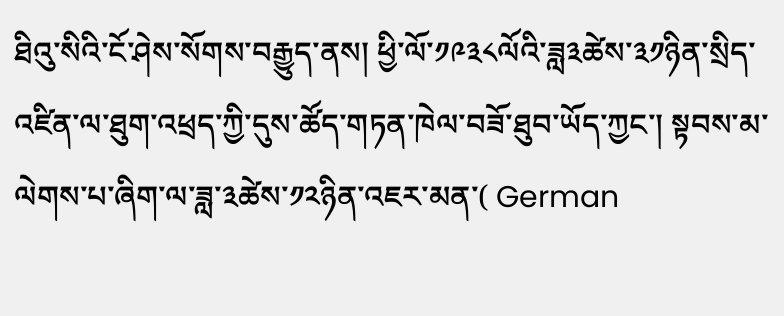ཐིའུ་སིའི་ངོ་ཤེས་སོགས་བརྒྱུད་ནས། ཕྱི་ལོ་༡༩༣༨ལོའི་ཟླ༣ཚེས་༣༡ཉིན་སྲིད་འཛིན་ལ་ཐུག་འཕྲད་ཀྱི་དུས་ཚོད་གཏན་ཁེལ་བཟོ་ཐུབ་ཡོད་ཀྱང་། སྟབས་མ་ལེགས་པ་ཞིག་ལ་ཟླ་༣ཚེས་༡༢ཉིན་འཇར་མན་( German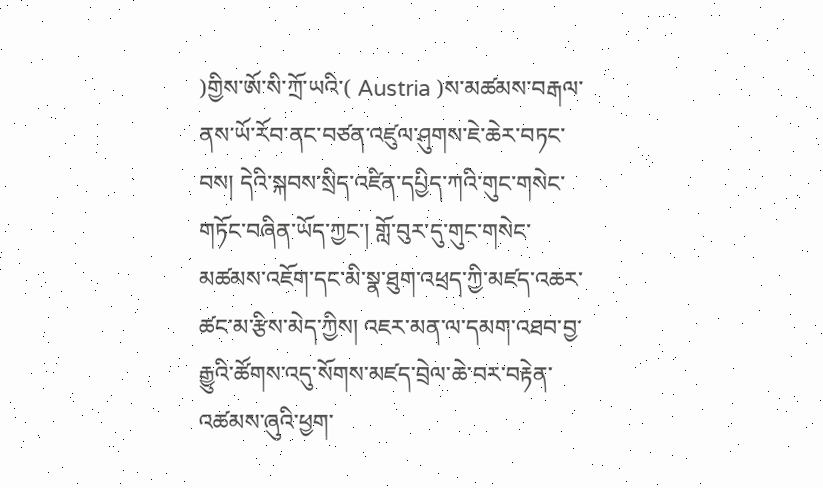)གྱིས་ཨོ་སི་ཀྲོ་ཡའི་( Austria )ས་མཚམས་བརྒལ་ནས་ཡོ་རོབ་ནང་བཙན་འཛུལ་ཤུགས་ཇེ་ཆེར་བཏང་བས། དེའི་སྐབས་སྲིད་འཛིན་དཔྱིད་ཀའི་གུང་གསེང་གཏོང་བཞིན་ཡོད་ཀྱང་། གློ་བུར་དུ་གུང་གསེང་མཚམས་འཇོག་དང་མི་སྣ་ཐུག་འཕྲད་ཀྱི་མཛད་འཆར་ཚང་མ་རྩིས་མེད་ཀྱིས། འཇར་མན་ལ་དམག་འཐབ་བྱ་རྒྱུའི་ཚོགས་འདུ་སོགས་མཛད་བྲེལ་ཆེ་བར་བརྟེན་འཚམས་ཞུའི་ཕྱག་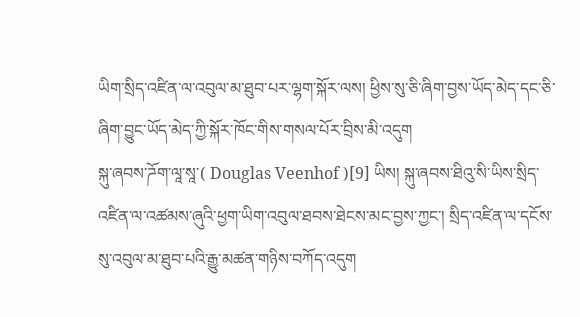ཡིག་སྲིད་འཛིན་ལ་འབུལ་མ་ཐུབ་པར་ལྷག་སྐོར་ལས། ཕྱིས་སུ་ཅི་ཞིག་བྱས་ཡོད་མེད་དང་ཅི་ཞིག་བྱུང་ཡོད་མེད་ཀྱི་སྐོར་ཁོང་གིས་གསལ་པོར་བྲིས་མི་འདུག
སྐུ་ཞབས་ཌོག་ལཱ་སཱ་( Douglas Veenhof )[9] ཡིས། སྐུ་ཞབས་ཐིའུ་སི་ཡིས་སྲིད་འཛིན་ལ་འཚམས་ཞུའི་ཕྱག་ཡིག་འབུལ་ཐབས་ཐེངས་མང་བྱས་ཀྱང་། སྲིད་འཛིན་ལ་དངོས་སུ་འབུལ་མ་ཐུབ་པའི་རྒྱུ་མཚན་གཉིས་བཀོད་འདུག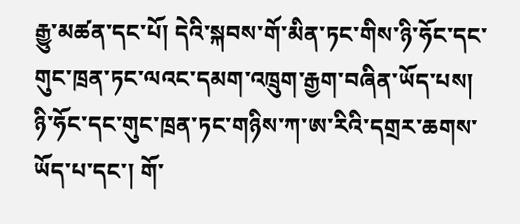རྒྱུ་མཚན་དང་པོ། དེའི་སྐབས་གོ་མིན་ཏང་གིས་ཉི་ཧོང་དང་གུང་ཁྲན་ཏང་ལའང་དམག་འཁྲུག་རྒྱག་བཞིན་ཡོད་པས། ཉི་ཧོང་དང་གུང་ཁྲན་ཏང་གཉིས་ཀ་ཨ་རིའི་དགྲར་ཆགས་ཡོད་པ་དང་། གོ་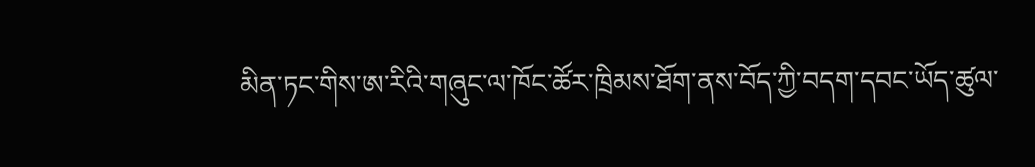མིན་ཏང་གིས་ཨ་རིའི་གཞུང་ལ་ཁོང་ཚོར་ཁྲིམས་ཐོག་ནས་བོད་ཀྱི་བདག་དབང་ཡོད་ཚུལ་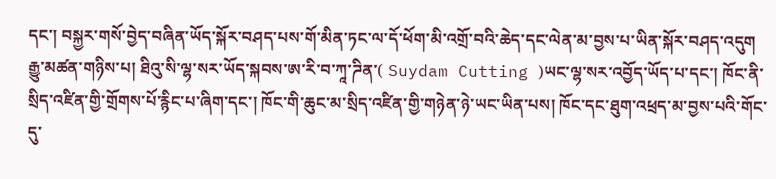དང་། བསྐྱར་གསོ་བྱེད་བཞིན་ཡོད་སྐོར་བཤད་པས་གོ་མིན་ཏང་ལ་དོ་ཕོག་མི་འགྲོ་བའི་ཆེད་དང་ལེན་མ་བྱས་པ་ཡིན་སྐོར་བཤད་འདུག
རྒྱུ་མཚན་གཉིས་པ། ཐིའུ་སི་ལྷ་སར་ཡོད་སྐབས་ཨ་རི་བ་ཀཱ་ཌིན་( Suydam Cutting )ཡང་ལྷ་སར་འབྱོད་ཡོད་པ་དང་། ཁོང་ནི་སྲིད་འཛིན་གྱི་གྲོགས་པོ་རྙིང་པ་ཞིག་དང་། ཁོང་གི་ཆུང་མ་སྲིད་འཛིན་གྱི་གཉེན་ཉེ་ཡང་ཡིན་པས། ཁོང་དང་ཐུག་འཕྲད་མ་བྱས་པའི་གོང་དུ་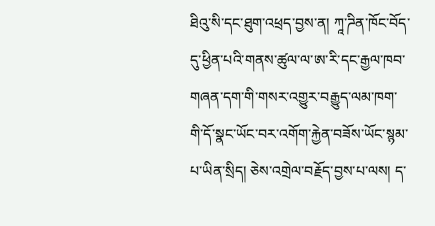ཐིའུ་སི་དང་ཐུག་འཕྲད་བྱས་ན། ཀཱ་ཌིན་ཁོང་བོད་དུ་ཕྱིན་པའི་གནས་ཚུལ་ལ་ཨ་རི་དང་རྒྱལ་ཁབ་གཞན་དག་གི་གསར་འགྱུར་བརྒྱུད་ལམ་ཁག་གི་དོ་སྣང་ཡོང་བར་འགོག་རྐྱེན་བཟོས་ཡོང་སྙམ་པ་ཡིན་སྲིད། ཅེས་འགྲེལ་བརྗོད་བྱས་པ་ལས། ད་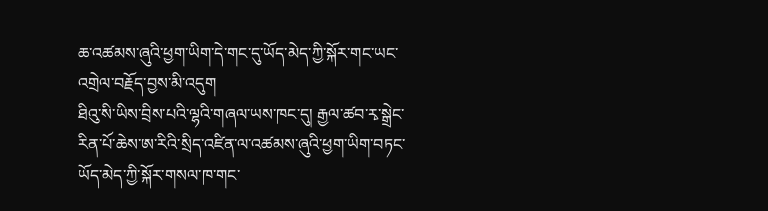ཆ་འཚམས་ཞུའི་ཕྱག་ཡིག་དེ་གང་དུ་ཡོད་མེད་ཀྱི་སྐོར་གང་ཡང་འགྲེལ་བརྗོད་བྱས་མི་འདུག
ཐིའུ་སི་ཡིས་བྲིས་པའི་ལྷའི་གཞལ་ཡས་ཁང་དུ། རྒྱལ་ཚབ་རྭ་སྒྲེང་རིན་པོ་ཆེས་ཨ་རིའི་སྲིད་འཛིན་ལ་འཚམས་ཞུའི་ཕྱག་ཡིག་བཏང་ཡོད་མེད་ཀྱི་སྐོར་གསལ་ཁ་གང་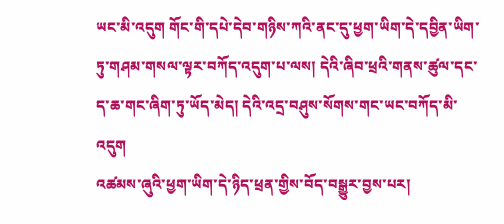ཡང་མི་འདུག གོང་གི་དཔེ་དེབ་གཉིས་ཀའི་ནང་དུ་ཕྱག་ཡིག་དེ་དབྱིན་ཡིག་ཏུ་གཤམ་གསལ་ལྟར་བཀོད་འདུག་པ་ལས། དེའི་ཞིབ་ཕྲའི་གནས་ཚུལ་དང་ད་ཆ་གང་ཞིག་ཏུ་ཡོད་མེད། དེའི་འདྲ་བཤུས་སོགས་གང་ཡང་བཀོད་མི་འདུག
འཚམས་ཞུའི་ཕྱག་ཡིག་དེ་ཉིད་ཕྲན་གྱིས་བོད་བསྒྱུར་བྱས་པར།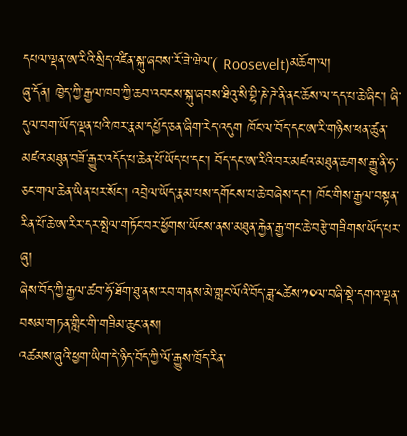དཔལ་ལྡན་ཨ་རིའི་སྲིད་འཛིན་སྐུ་ཞབས་རོ་ཟེ་ཝེལ་( Roosevelt)མཆོག་ལ།
ཞུ་དོན། ཁྱེད་ཀྱི་རྒྱལ་ཁབ་ཀྱི་ཆབ་འབངས་སྐུ་ཞབས་ཐིའུ་སི་བྷི་ཎེ་ཌེ་ནི་ནང་ཆོས་ལ་དད་པ་ཆེ་ཞིང་། ཞི་དུལ་བག་ཡོད་ལྡན་པའི་ཁར་རྣམ་དཔྱོད་ཅན་ཞིག་རེད་འདུག ཁོང་ལ་བོད་དང་ཨ་རི་གཉིས་ཕན་ཚུན་མཛའ་མཐུན་བཟོ་རྒྱུར་འདོད་པ་ཆེན་པོ་ཡོད་པ་དང་། བོད་དང་ཨ་རིའི་བར་མཛའ་མཐུན་ཆགས་རྒྱུ་ནི་ཧ་ཅང་གལ་ཆེན་ཡིན་པར་སོང་། འབྲེལ་ཡོད་རྣམ་པས་དགོངས་པ་ཆེ་བཞེས་དང་། ཁོང་གིས་རྒྱལ་བསྟན་རིན་པོ་ཆེ་ཨ་རིར་དར་སྤེལ་གཏོང་བར་ཕྱོགས་ཡོངས་ནས་མཐུན་རྐྱེན་རྒྱ་གང་ཆེ་བརྩེ་གཟིགས་ཡོད་པར་ཞུ།
ཞེས་བོད་ཀྱི་རྒྱལ་ཚབ་ཧོ་ཐོག་ཐུ་ནས་རབ་གནས་མེ་གླང་ལོའི་བོད་ཟླ་༨ཚེས་༡༠ལ་བཞི་སྡེ་དགའ་ལྡན་བསམ་གཏན་གླིང་གི་གཟིམ་ཆུང་ནས།
འཚམས་ཞུའི་ཕྱག་ཡིག་དེ་ཉིད་བོད་ཀྱི་ལོ་རྒྱུས་ཁྲོད་རིན་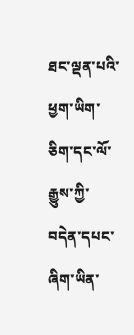ཐང་ལྡན་པའི་ཕྱག་ཡིག་ཅིག་དང་ལོ་རྒྱུས་ཀྱི་བདེན་དཔང་ཞིག་ཡིན་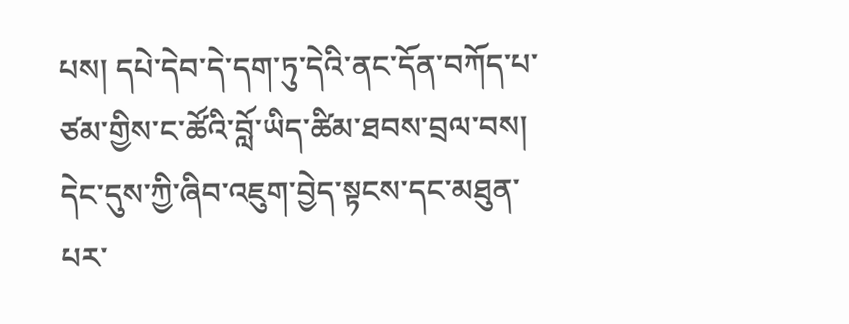པས། དཔེ་དེབ་དེ་དག་ཏུ་དེའི་ནང་དོན་བཀོད་པ་ཙམ་གྱིས་ང་ཚོའི་བློ་ཡིད་ཚིམ་ཐབས་བྲལ་བས། དེང་དུས་ཀྱི་ཞིབ་འཇུག་བྱེད་སྟངས་དང་མཐུན་པར་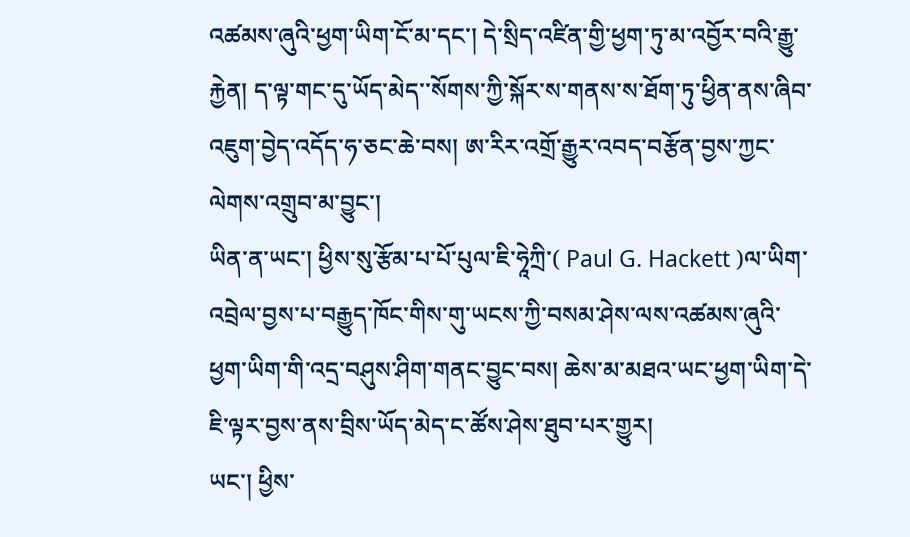འཚམས་ཞུའི་ཕྱག་ཡིག་ངོ་མ་དང་། དེ་སྲིད་འཛིན་གྱི་ཕྱག་ཏུ་མ་འབྱོར་བའི་རྒྱུ་རྐྱེན། ད་ལྟ་གང་དུ་ཡོད་མེད་་སོགས་ཀྱི་སྐོར་ས་གནས་ས་ཐོག་ཏུ་ཕྱིན་ནས་ཞིབ་འཇུག་བྱེད་འདོད་ཧ་ཅང་ཆེ་བས། ཨ་རིར་འགྲོ་རྒྱུར་འབད་བརྩོན་བྱས་ཀྱང་ལེགས་འགྲུབ་མ་བྱུང་།
ཡིན་ན་ཡང་། ཕྱིས་སུ་རྩོམ་པ་པོ་པུལ་ཇི་ཧཱེཀྲི་( Paul G. Hackett )ལ་ཡིག་འབྲེལ་བྱས་པ་བརྒྱུད་ཁོང་གིས་གུ་ཡངས་ཀྱི་བསམ་ཤེས་ལས་འཚམས་ཞུའི་ཕྱག་ཡིག་གི་འདྲ་བཤུས་ཤིག་གནང་བྱུང་བས། ཆེས་མ་མཐའ་ཡང་ཕྱག་ཡིག་དེ་ཇི་ལྟར་བྱས་ནས་བྲིས་ཡོད་མེད་ང་ཚོས་ཤེས་ཐུབ་པར་གྱུར།
ཡང་། ཕྱིས་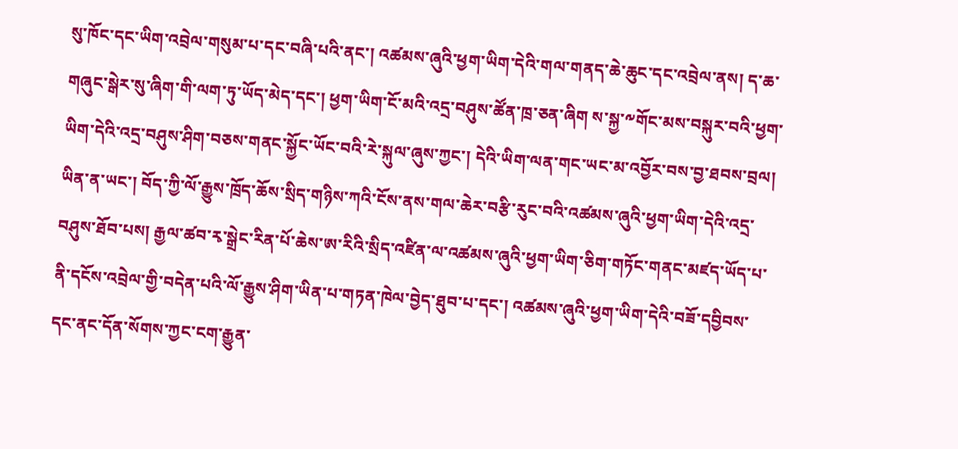སུ་ཁོང་དང་ཡིག་འབྲེལ་གསུམ་པ་དང་བཞི་པའི་ནང་། འཚམས་ཞུའི་ཕྱག་ཡིག་དེའི་གལ་གནད་ཆེ་ཆུང་དང་འབྲེལ་ནས། ད་ཆ་གཞུང་སྒེར་སུ་ཞིག་གི་ལག་ཏུ་ཡོད་མེད་དང་། ཕྱག་ཡིག་ངོ་མའི་འདྲ་བཤུས་ཚོན་ཁྲ་ཅན་ཞིག ས་སྐྱ་༸གོང་མས་བསྐུར་བའི་ཕྱག་ཡིག་དེའི་འདྲ་བཤུས་ཤིག་བཅས་གནང་སྐྱོང་ཡོང་བའི་རེ་སྐུལ་ཞུས་ཀྱང་། དེའི་ཡིག་ལན་གང་ཡང་མ་འབྱོར་བས་བྱ་ཐབས་བྲལ།
ཡིན་ན་ཡང་། བོད་ཀྱི་ལོ་རྒྱུས་ཁྲོད་ཆོས་སྲིད་གཉིས་ཀའི་ངོས་ནས་གལ་ཆེར་བརྩི་རུང་བའི་འཚམས་ཞུའི་ཕྱག་ཡིག་དེའི་འདྲ་བཤུས་ཐོབ་པས། རྒྱལ་ཚབ་རྭ་སྒྲེང་རིན་པོ་ཆེས་ཨ་རིའི་སྲིད་འཛིན་ལ་འཚམས་ཞུའི་ཕྱག་ཡིག་ཅིག་གཏོང་གནང་མཛད་ཡོད་པ་ནི་དངོས་འབྲེལ་གྱི་བདེན་པའི་ལོ་རྒྱུས་ཤིག་ཡིན་པ་གཏན་ཁེལ་བྱེད་ཐུབ་པ་དང་། འཚམས་ཞུའི་ཕྱག་ཡིག་དེའི་བཟོ་དབྱིབས་དང་ནང་དོན་སོགས་ཀྱང་ངག་རྒྱུན་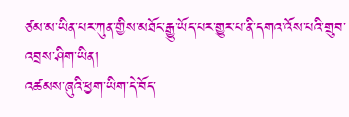ཙམ་མ་ཡིན་པར་ཀུན་གྱིས་མཐོང་རྒྱུ་ཡོད་པར་གྱུར་པ་ནི་དགའ་འོས་པའི་གྲུབ་འབྲས་ཤིག་ཡིན།
འཚམས་ཞུའི་ཕྱག་ཡིག་དེ་བོད་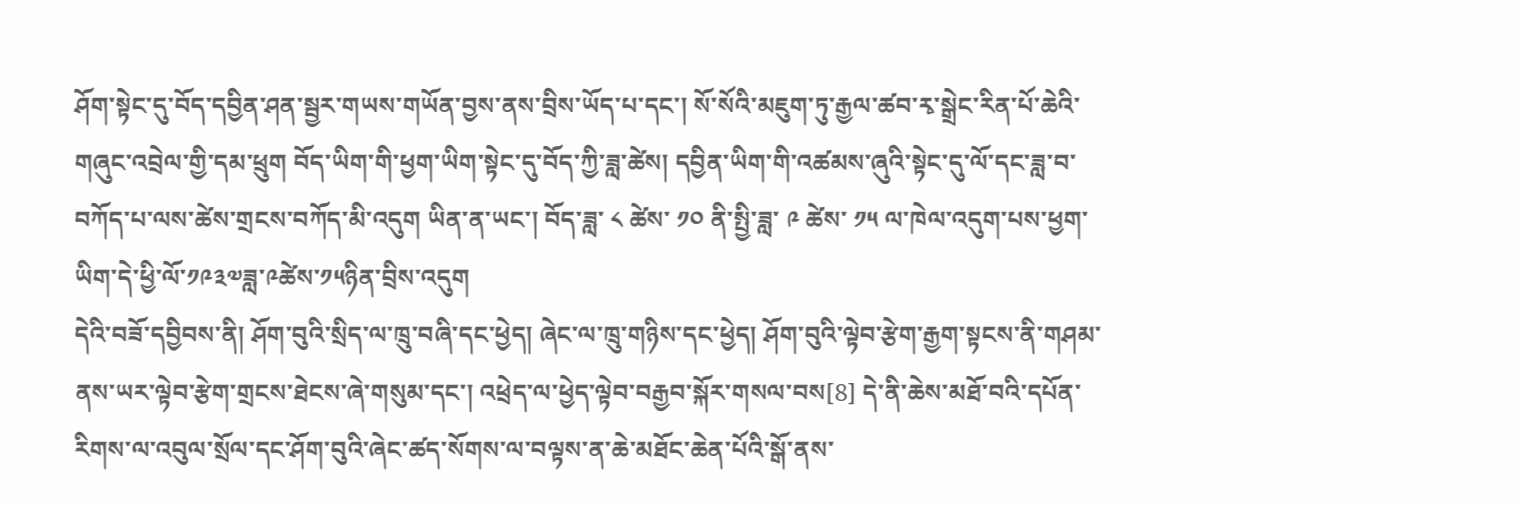ཤོག་སྟེང་དུ་བོད་དབྱིན་ཤན་སྦྱར་གཡས་གཡོན་བྱས་ནས་བྲིས་ཡོད་པ་དང་། སོ་སོའི་མཇུག་ཏུ་རྒྱལ་ཚབ་རྭ་སྒྲེང་རིན་པོ་ཆེའི་གཞུང་འབྲེལ་གྱི་དམ་ཕྲུག བོད་ཡིག་གི་ཕྱག་ཡིག་སྟེང་དུ་བོད་ཀྱི་ཟླ་ཚེས། དབྱིན་ཡིག་གི་འཚམས་ཞུའི་སྟེང་དུ་ལོ་དང་ཟླ་བ་བཀོད་པ་ལས་ཚེས་གྲངས་བཀོད་མི་འདུག ཡིན་ན་ཡང་། བོད་ཟླ་ ༨ ཚེས་ ༡༠ ནི་སྤྱི་ཟླ་ ༩ ཚེས་ ༡༥ ལ་ཁེལ་འདུག་པས་ཕྱག་ཡིག་དེ་ཕྱི་ལོ་༡༩༣༧ཟླ་༩ཚེས་༡༥ཉིན་བྲིས་འདུག
དེའི་བཟོ་དབྱིབས་ནི། ཤོག་བུའི་སྲིད་ལ་ཁྲུ་བཞི་དང་ཕྱེད། ཞེང་ལ་ཁྲུ་གཉིས་དང་ཕྱེད། ཤོག་བུའི་ལྟེབ་རྩེག་རྒྱག་སྟངས་ནི་གཤམ་ནས་ཡར་ལྟེབ་རྩེག་གྲངས་ཐེངས་ཞེ་གསུམ་དང་། འཕྲེད་ལ་ཕྱེད་ལྟེབ་བརྒྱབ་སྐོར་གསལ་བས[8] དེ་ནི་ཆེས་མཐོ་བའི་དཔོན་རིགས་ལ་འབུལ་སྲོལ་དང་ཤོག་བུའི་ཞེང་ཚད་སོགས་ལ་བལྟས་ན་ཆེ་མཐོང་ཆེན་པོའི་སྒོ་ནས་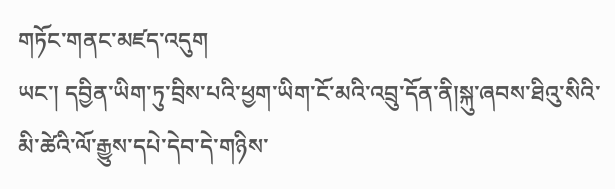གཏོང་གནང་མཛད་འདུག
ཡང་། དབྱིན་ཡིག་ཏུ་བྲིས་པའི་ཕྱག་ཡིག་ངོ་མའི་འབྲུ་དོན་ནི།སྐུ་ཞབས་ཐིའུ་སིའི་མི་ཚེའི་ལོ་རྒྱུས་དཔེ་དེབ་དེ་གཉིས་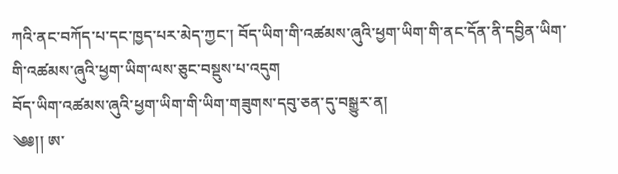ཀའི་ནང་བཀོད་པ་དང་ཁྱད་པར་མེད་ཀྱང་། བོད་ཡིག་གི་འཚམས་ཞུའི་ཕྱག་ཡིག་གི་ནང་དོན་ནི་དབྱིན་ཡིག་གི་འཚམས་ཞུའི་ཕྱག་ཡིག་ལས་ཅུང་བསྡུས་པ་འདུག
བོད་ཡིག་འཚམས་ཞུའི་ཕྱག་ཡིག་གི་ཡིག་གཟུགས་དབུ་ཅན་དུ་བསྒྱུར་ན།
༄༅།། ཨ་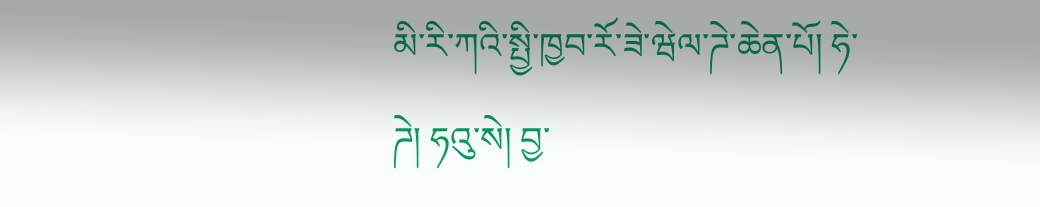མི་རི་ཀའི་སྤྱི་ཁྱབ་རོ་ཟེ་ཝེལ་ཌེ་ཆེན་པོ། ཧེ་ཌེ། ཧའུ་སེ། བྱ་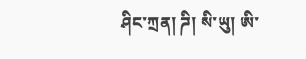ཤིང་ཀྲན། ཌི། སི་ཡུ། ཨི་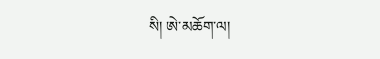སི། ཨེ་མཆོག་ལ།